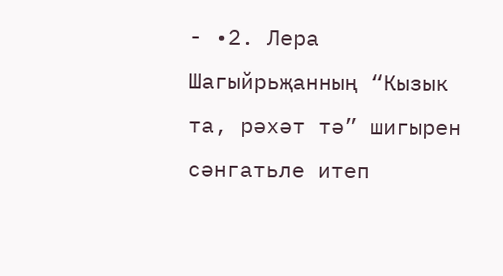- •2. Лера Шагыйрьҗанның “Кызык та, рәхәт тә” шигырен сәнгатьле итеп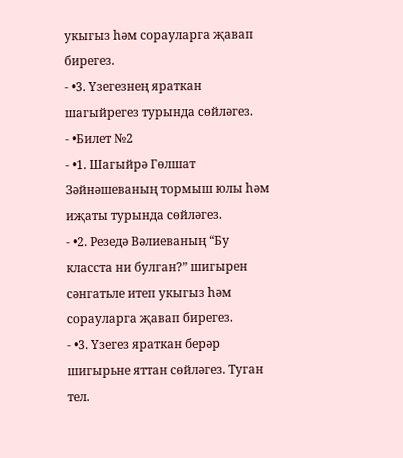укыгыз һәм сорауларга җавап бирегез.
- •3. Үзегезнең яраткан шагыйрегез турында сөйләгез.
- •Билет №2
- •1. Шагыйрә Гөлшат Зәйнәшеваның тормыш юлы һәм иҗаты турында сөйләгез.
- •2. Резедә Вәлиеваның “Бу класста ни булган?” шигырен сәнгатьле итеп укыгыз һәм сорауларга җавап бирегез.
- •3. Үзегез яраткан берәр шигырьне яттан сөйләгез. Туган тел.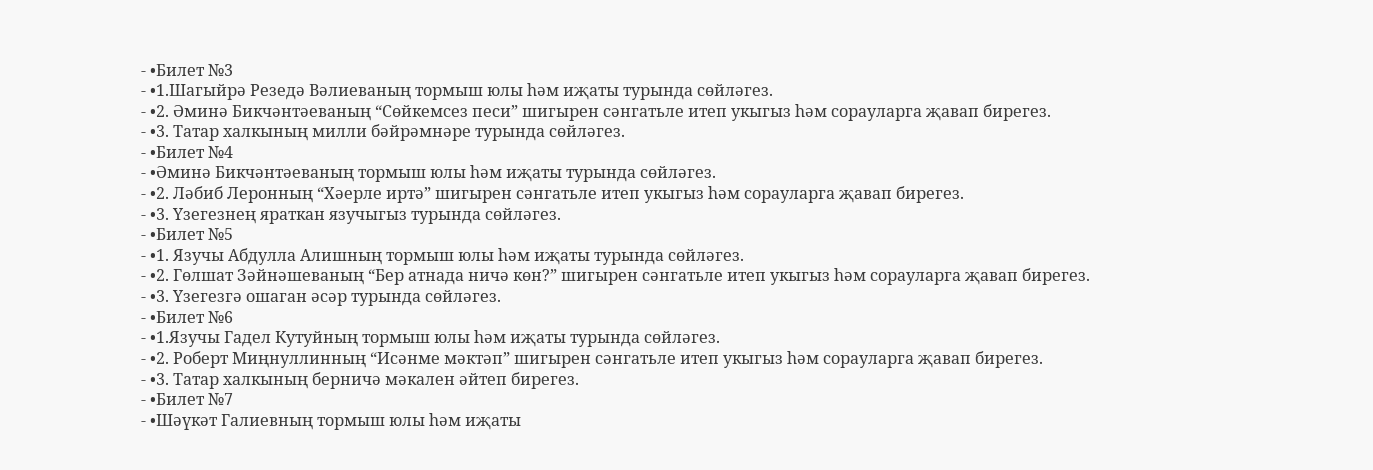- •Билет №3
- •1.Шагыйрә Резедә Вәлиеваның тормыш юлы һәм иҗаты турында сөйләгез.
- •2. Әминә Бикчәнтәеваның “Сөйкемсез песи” шигырен сәнгатьле итеп укыгыз һәм сорауларга җавап бирегез.
- •3. Татар халкының милли бәйрәмнәре турында сөйләгез.
- •Билет №4
- •Әминә Бикчәнтәеваның тормыш юлы һәм иҗаты турында сөйләгез.
- •2. Ләбиб Леронның “Хәерле иртә” шигырен сәнгатьле итеп укыгыз һәм сорауларга җавап бирегез.
- •3. Үзегезнең яраткан язучыгыз турында сөйләгез.
- •Билет №5
- •1. Язучы Абдулла Алишның тормыш юлы һәм иҗаты турында сөйләгез.
- •2. Гөлшат Зәйнәшеваның “Бер атнада ничә көн?” шигырен сәнгатьле итеп укыгыз һәм сорауларга җавап бирегез.
- •3. Үзегезгә ошаган әсәр турында сөйләгез.
- •Билет №6
- •1.Язучы Гадел Кутуйның тормыш юлы һәм иҗаты турында сөйләгез.
- •2. Роберт Миңнуллинның “Исәнме мәктәп” шигырен сәнгатьле итеп укыгыз һәм сорауларга җавап бирегез.
- •3. Татар халкының берничә мәкален әйтеп бирегез.
- •Билет №7
- •Шәүкәт Галиевның тормыш юлы һәм иҗаты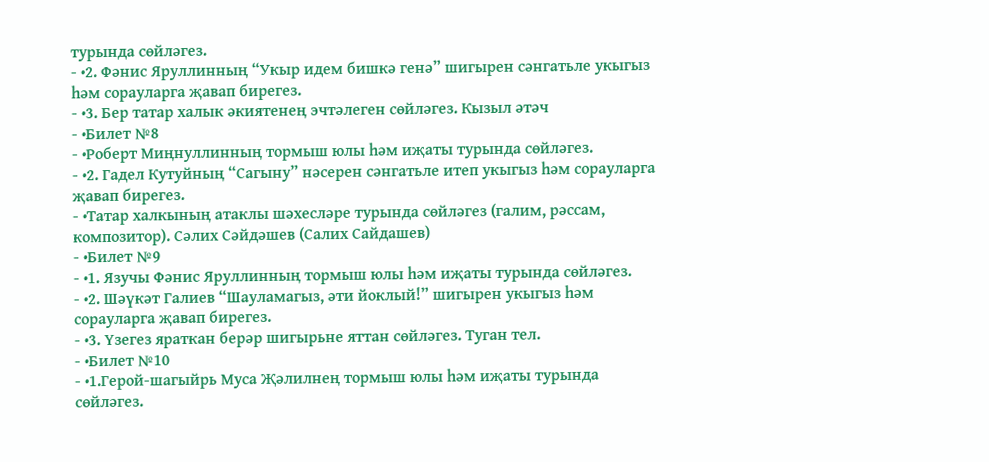турында сөйләгез.
- •2. Фәнис Яруллинның “Укыр идем бишкә генә” шигырен сәнгатьле укыгыз һәм сорауларга җавап бирегез.
- •3. Бер татар халык әкиятенең эчтәлеген сөйләгез. Кызыл әтәч
- •Билет №8
- •Роберт Миңнуллинның тормыш юлы һәм иҗаты турында сөйләгез.
- •2. Гадел Кутуйның “Сагыну” нәсерен сәнгатьле итеп укыгыз һәм сорауларга җавап бирегез.
- •Татар халкының атаклы шәхесләре турында сөйләгез (галим, рәссам, композитор). Сәлих Сәйдәшев (Салих Сайдашев)
- •Билет №9
- •1. Язучы Фәнис Яруллинның тормыш юлы һәм иҗаты турында сөйләгез.
- •2. Шәүкәт Галиев “Шауламагыз, әти йоклый!” шигырен укыгыз һәм сорауларга җавап бирегез.
- •3. Үзегез яраткан берәр шигырьне яттан сөйләгез. Туган тел.
- •Билет №10
- •1.Герой-шагыйрь Муса Җәлилнең тормыш юлы һәм иҗаты турында сөйләгез.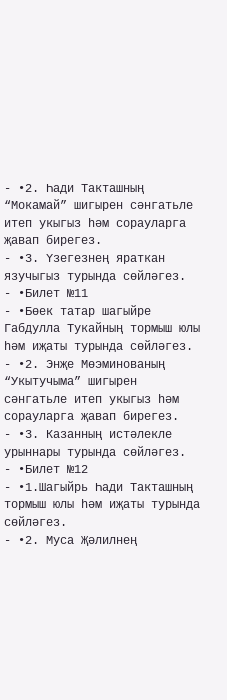- •2. Һади Такташның “Мокамай” шигырен сәнгатьле итеп укыгыз һәм сорауларга җавап бирегез.
- •3. Үзегезнең яраткан язучыгыз турында сөйләгез.
- •Билет №11
- •Бөек татар шагыйре Габдулла Тукайның тормыш юлы һәм иҗаты турында сөйләгез.
- •2. Энҗе Мөэминованың “Укытучыма” шигырен сәнгатьле итеп укыгыз һәм сорауларга җавап бирегез.
- •3. Казанның истәлекле урыннары турында сөйләгез.
- •Билет №12
- •1.Шагыйрь Һади Такташның тормыш юлы һәм иҗаты турында сөйләгез.
- •2. Муса Җәлилнең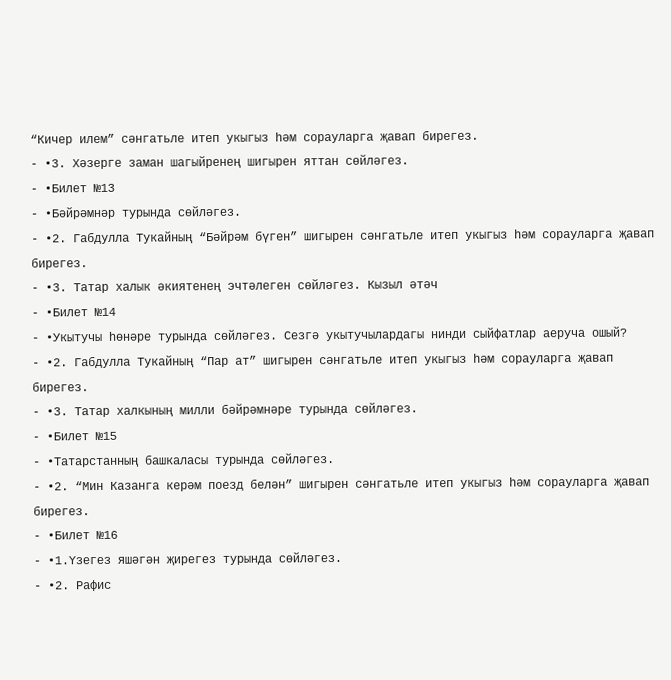“Кичер илем” сәнгатьле итеп укыгыз һәм сорауларга җавап бирегез.
- •3. Хәзерге заман шагыйренең шигырен яттан сөйләгез.
- •Билет №13
- •Бәйрәмнәр турында сөйләгез.
- •2. Габдулла Тукайның “Бәйрәм бүген” шигырен сәнгатьле итеп укыгыз һәм сорауларга җавап бирегез.
- •3. Татар халык әкиятенең эчтәлеген сөйләгез. Кызыл әтәч
- •Билет №14
- •Укытучы һөнәре турында сөйләгез. Сезгә укытучылардагы нинди сыйфатлар аеруча ошый?
- •2. Габдулла Тукайның “Пар ат” шигырен сәнгатьле итеп укыгыз һәм сорауларга җавап бирегез.
- •3. Татар халкының милли бәйрәмнәре турында сөйләгез.
- •Билет №15
- •Татарстанның башкаласы турында сөйләгез.
- •2. “Мин Казанга керәм поезд белән” шигырен сәнгатьле итеп укыгыз һәм сорауларга җавап бирегез.
- •Билет №16
- •1.Үзегез яшәгән җирегез турында сөйләгез.
- •2. Рафис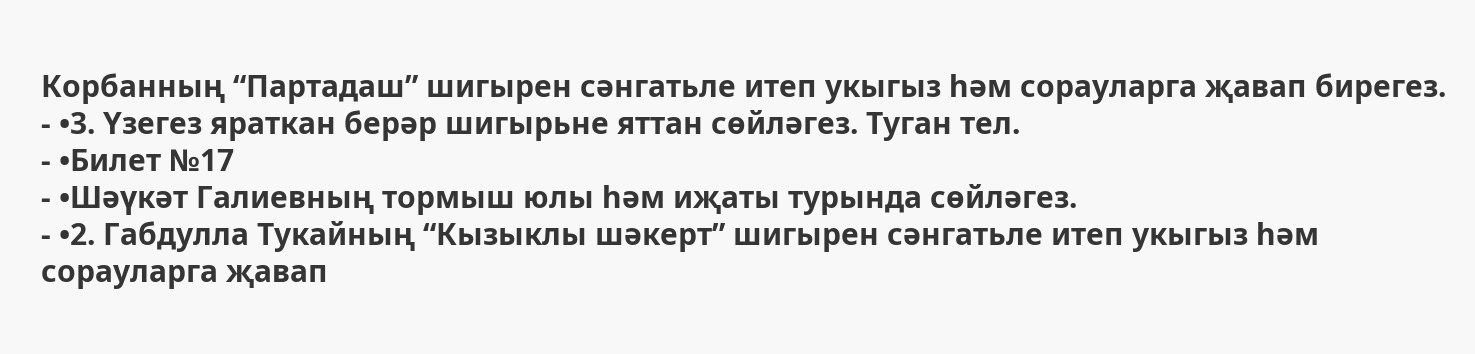Корбанның “Партадаш” шигырен сәнгатьле итеп укыгыз һәм сорауларга җавап бирегез.
- •3. Үзегез яраткан берәр шигырьне яттан сөйләгез. Туган тел.
- •Билет №17
- •Шәүкәт Галиевның тормыш юлы һәм иҗаты турында сөйләгез.
- •2. Габдулла Тукайның “Кызыклы шәкерт” шигырен сәнгатьле итеп укыгыз һәм сорауларга җавап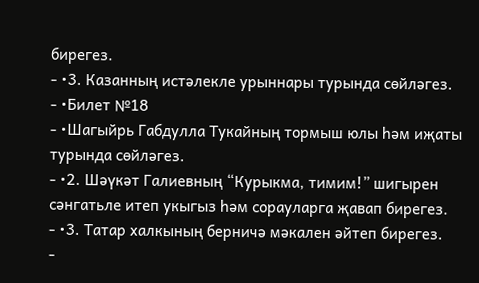бирегез.
- •3. Казанның истәлекле урыннары турында сөйләгез.
- •Билет №18
- •Шагыйрь Габдулла Тукайның тормыш юлы һәм иҗаты турында сөйләгез.
- •2. Шәүкәт Галиевның “Курыкма, тимим!” шигырен сәнгатьле итеп укыгыз һәм сорауларга җавап бирегез.
- •3. Татар халкының берничә мәкален әйтеп бирегез.
-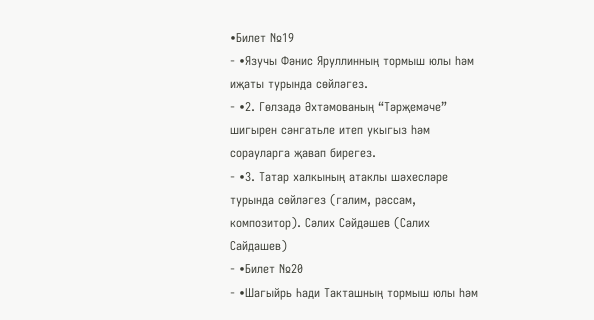•Билет №19
- •Язучы Фәнис Яруллинның тормыш юлы һәм иҗаты турында сөйләгез.
- •2. Гөлзадә Әхтәмованың “Тәрҗемәче” шигырен сәнгатьле итеп укыгыз һәм сорауларга җавап бирегез.
- •3. Татар халкының атаклы шәхесләре турында сөйләгез (галим, рәссам, композитор). Сәлих Сәйдәшев (Салих Сайдашев)
- •Билет №20
- •Шагыйрь Һади Такташның тормыш юлы һәм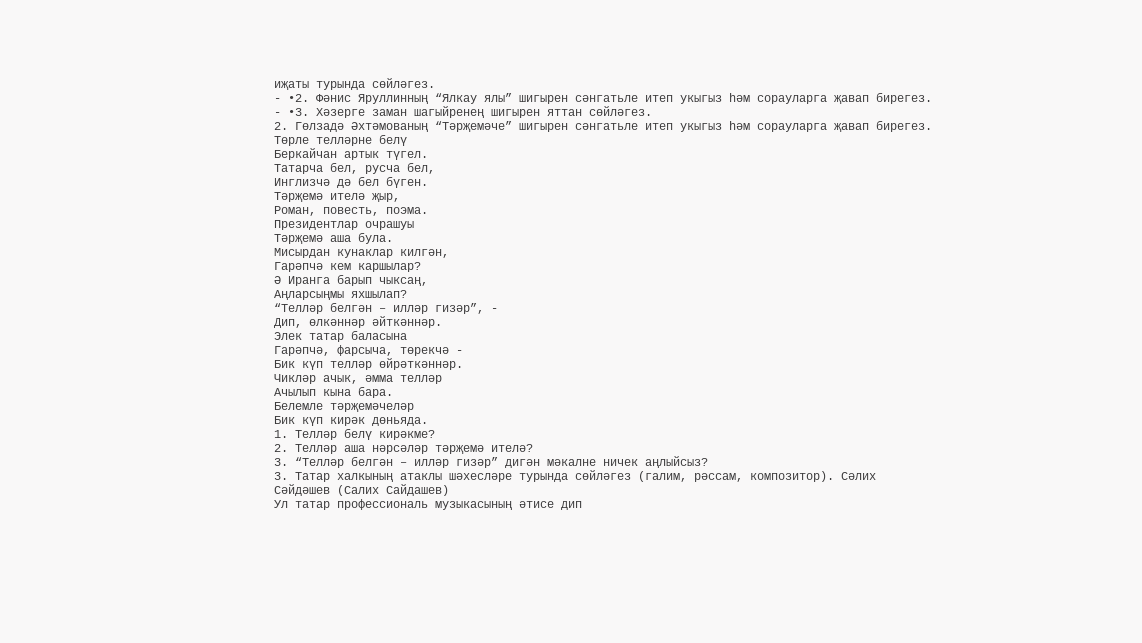иҗаты турында сөйләгез.
- •2. Фәнис Яруллинның “Ялкау ялы” шигырен сәнгатьле итеп укыгыз һәм сорауларга җавап бирегез.
- •3. Хәзерге заман шагыйренең шигырен яттан сөйләгез.
2. Гөлзадә Әхтәмованың “Тәрҗемәче” шигырен сәнгатьле итеп укыгыз һәм сорауларга җавап бирегез.
Төрле телләрне белү
Беркайчан артык түгел.
Татарча бел, русча бел,
Инглизчә дә бел бүген.
Тәрҗемә ителә җыр,
Роман, повесть, поэма.
Президентлар очрашуы
Тәрҗемә аша була.
Мисырдан кунаклар килгән,
Гарәпчә кем каршылар?
Ә Иранга барып чыксаң,
Аңларсыңмы яхшылап?
“Телләр белгән – илләр гизәр”, -
Дип, өлкәннәр әйткәннәр.
Элек татар баласына
Гарәпчә, фарсыча, төрекчә -
Бик күп телләр өйрәткәннәр.
Чикләр ачык, әмма телләр
Ачылып кына бара.
Белемле тәрҗемәчеләр
Бик күп кирәк дөньяда.
1. Телләр белү кирәкме?
2. Телләр аша нәрсәләр тәрҗемә ителә?
3. “Телләр белгән – илләр гизәр” дигән мәкалне ничек аңлыйсыз?
3. Татар халкының атаклы шәхесләре турында сөйләгез (галим, рәссам, композитор). Сәлих Сәйдәшев (Салих Сайдашев)
Ул татар профессиональ музыкасының әтисе дип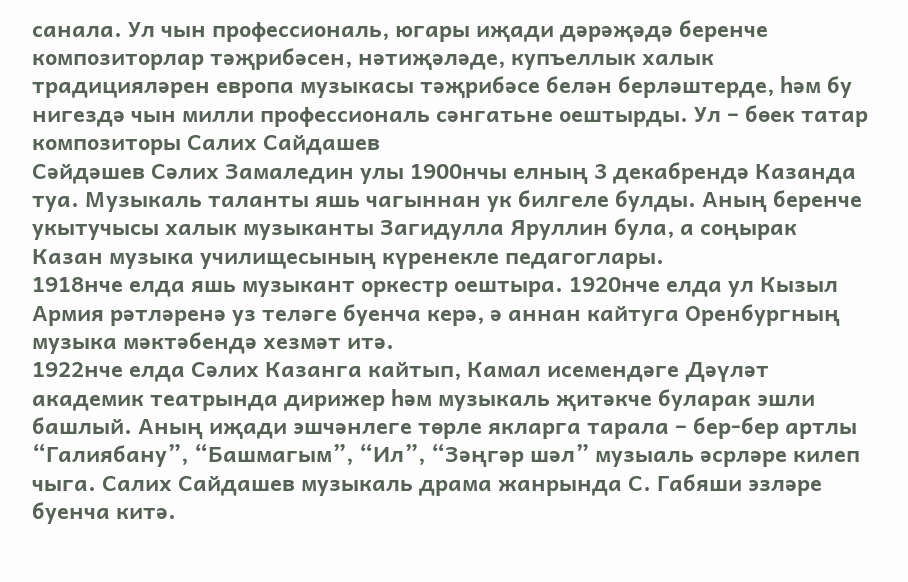санала. Ул чын профессиональ, югары иҗади дәрәҗәдә беренче композиторлар тәҗрибәсен, нәтиҗәләде, купъеллык халык традицияләрен европа музыкасы тәҗрибәсе белән берләштерде, һәм бу нигездә чын милли профессиональ сәнгатьне оештырды. Ул – бөек татар композиторы Салих Сайдашев
Сәйдәшев Сәлих Замаледин улы 1900нчы елның 3 декабрендә Казанда туа. Музыкаль таланты яшь чагыннан ук билгеле булды. Аның беренче укытучысы халык музыканты Загидулла Яруллин була, а соңырак Казан музыка училищесының күренекле педагоглары.
1918нче елда яшь музыкант оркестр оештыра. 1920нче елда ул Кызыл Армия рәтләренә уз теләге буенча керә, ә аннан кайтуга Оренбургның музыка мәктәбендә хезмәт итә.
1922нче елда Сәлих Казанга кайтып, Камал исемендәге Дәүләт академик театрында дирижер һәм музыкаль җитәкче буларак эшли башлый. Аның иҗади эшчәнлеге төрле якларга тарала – бер-бер артлы “Галиябану”, “Башмагым”, “Ил”, “Зәңгәр шәл” музыаль әсрләре килеп чыга. Салих Сайдашев музыкаль драма жанрында С. Габяши эзләре буенча китә.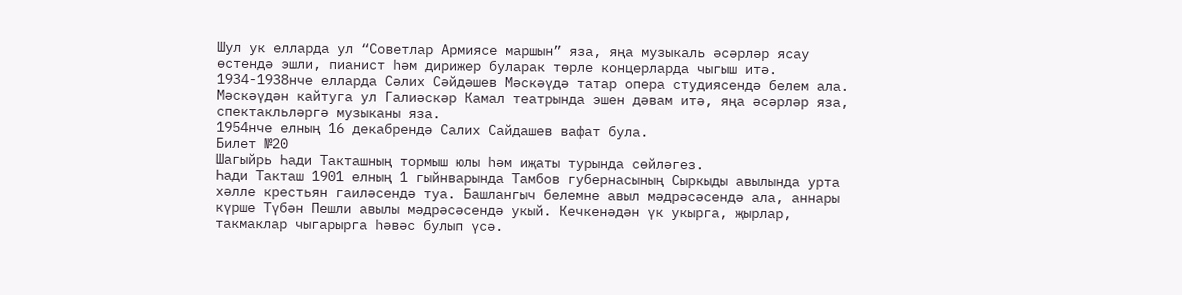Шул ук елларда ул “Советлар Армиясе маршын” яза, яңа музыкаль әсәрләр ясау өстендә эшли, пианист һәм дирижер буларак төрле концерларда чыгыш итә.
1934-1938нче елларда Сәлих Сәйдәшев Мәскәүдә татар опера студиясендә белем ала. Мәскәүдән кайтуга ул Галиәскәр Камал театрында эшен дәвам итә, яңа әсәрләр яза, спектакльләргә музыканы яза.
1954нче елның 16 декабрендә Салих Сайдашев вафат була.
Билет №20
Шагыйрь Һади Такташның тормыш юлы һәм иҗаты турында сөйләгез.
Һади Такташ 1901 елның 1 гыйнварында Тамбов губернасының Сыркыды авылында урта хәлле крестьян гаиләсендә туа. Башлангыч белемне авыл мәдрәсәсендә ала, аннары күрше Түбән Пешли авылы мәдрәсәсендә укый. Кечкенәдән үк укырга, җырлар, такмаклар чыгарырга һәвәс булып үсә.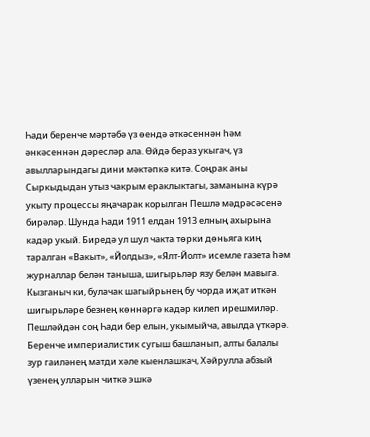Һади беренче мәртәбә үз өендә әткәсеннән һәм әнкәсеннән дәресләр ала. Өйдә бераз укыгач, үз авылларындагы дини мәктәпкә китә. Соңрак аны Сыркыдыдан утыз чакрым ераклыктагы, заманына күрә укыту процессы яңачарак корылган Пешлә мәдрәсәсенә бирәләр. Шунда Һади 1911 елдан 1913 елның ахырына кадәр укый. Биредә ул шул чакта төрки дөньяга киң таралган «Вакыт», «Йолдыз», «Ялт-Йолт» исемле газета һәм журналлар белән таныша, шигырьләр язу белән мавыга. Кызганыч ки, булачак шагыйрьнең бу чорда иҗат иткән шигырьләре безнең көннәргә кадәр килеп ирешмиләр. Пешләйдән соң Һади бер елын, укымыйча, авылда үткәрә.
Беренче империалистик сугыш башланып, алты балалы зур гаиләнең матди хәле кыенлашкач, Хәйрулла абзый үзенең улларын читкә эшкә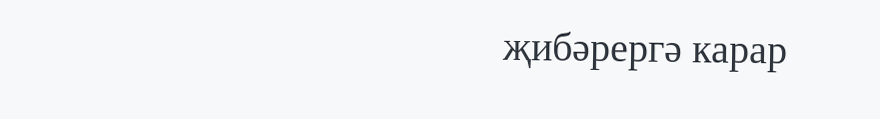җибәрергә карар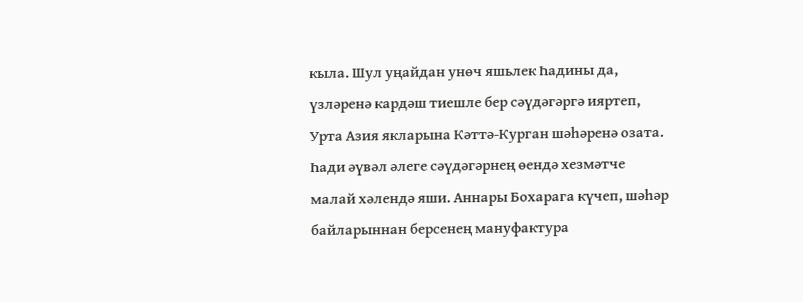кыла. Шул уңайдан унөч яшьлек Һадины да, үзләренә кардәш тиешле бер сәүдәгәргә ияртеп, Урта Азия якларына Кәттә-Курган шәһәренә озата. Һади әүвәл әлеге сәүдәгәрнең өендә хезмәтче малай хәлендә яши. Аннары Бохарага күчеп, шәһәр байларыннан берсенең мануфактура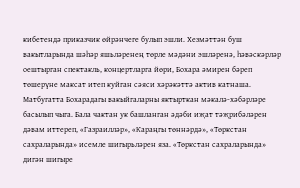кибетендә приказчик өйрәнчеге булып эшли. Хезмәттән буш вакытларында шәһәр яшьләренең төрле мәдәни эшләренә, һәвәскәрләр оештырган спектакль, концертларга йөри, Бохара әмирен бәреп төшерүне максат итеп куйган сәяси хәрәкәттә актив катнаша. Матбугатта Бохарадагы вакыйгаларны яктырткан мәкалә-хәбәрләре басылып чыга. Бала чактан ук башланган әдәби иҗат тәҗрибәләрен дәвам иттереп, «Газраилләр», «Караңгы төннәрдә», «Төркстан сахраларында» исемле шигырьләрен яза. «Төркстан сахраларында» дигән шигыре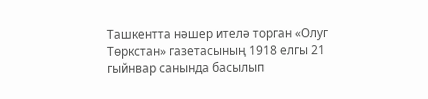Ташкентта нәшер ителә торган «Олуг Төркстан» газетасының 1918 елгы 21 гыйнвар санында басылып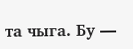та чыга. Бу —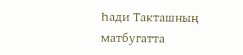Һади Такташның матбугатта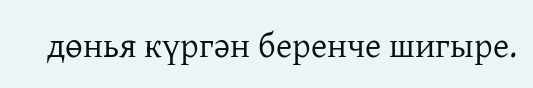дөнья күргән беренче шигыре.